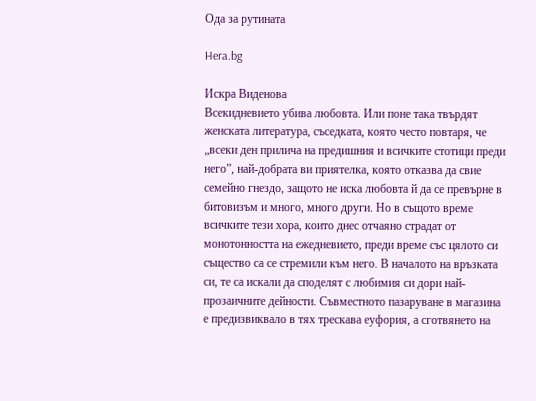Ода за рутината

Hera.bg

Искра Виденова
Всекидневието убива любовта. Или поне така твърдят женската литература, съседката, която често повтаря, че „всеки ден прилича на предишния и всичките стотици преди него”, най-добрата ви приятелка, която отказва да свие семейно гнездо, защото не иска любовта й да се превърне в битовизъм и много, много други. Но в същото време всичките тези хора, които днес отчаяно страдат от монотонността на ежедневието, преди време със цялото си същество са се стремили към него. В началото на връзката си, те са искали да споделят с любимия си дори най-прозаичните дейности. Съвместното пазаруване в магазина е предизвиквало в тях трескава еуфория, а сготвянето на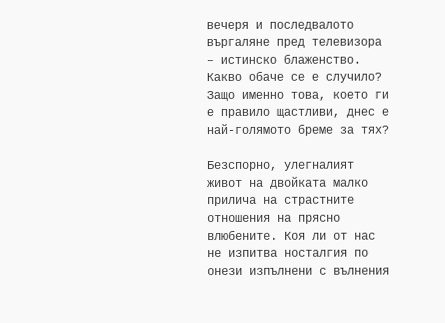вечеря и последвалото въргаляне пред телевизора – истинско блаженство. Какво обаче се е случило? Защо именно това, което ги е правило щастливи, днес е най-голямото бреме за тях?

Безспорно, улегналият живот на двойката малко прилича на страстните отношения на прясно влюбените. Коя ли от нас не изпитва носталгия по онези изпълнени с вълнения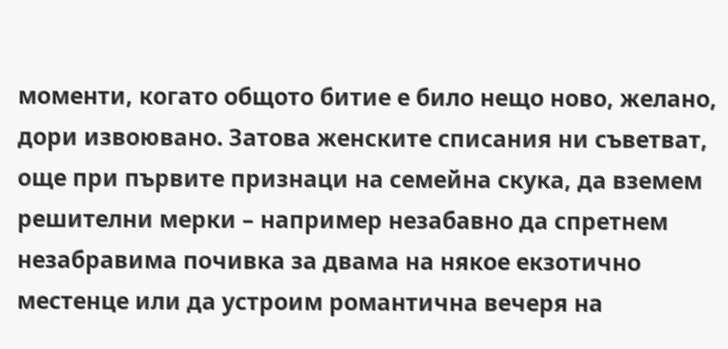моменти, когато общото битие е било нещо ново, желано, дори извоювано. Затова женските списания ни съветват, още при първите признаци на семейна скука, да вземем решителни мерки – например незабавно да спретнем незабравима почивка за двама на някое екзотично местенце или да устроим романтична вечеря на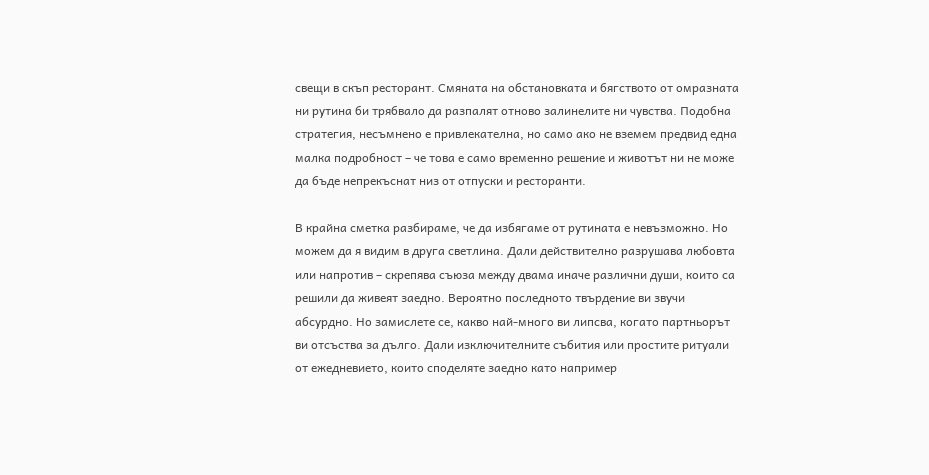свещи в скъп ресторант. Смяната на обстановката и бягството от омразната ни рутина би трябвало да разпалят отново залинелите ни чувства. Подобна стратегия, несъмнено е привлекателна, но само ако не вземем предвид една малка подробност – че това е само временно решение и животът ни не може да бъде непрекъснат низ от отпуски и ресторанти.

В крайна сметка разбираме, че да избягаме от рутината е невъзможно. Но можем да я видим в друга светлина. Дали действително разрушава любовта или напротив – скрепява съюза между двама иначе различни души, които са решили да живеят заедно. Вероятно последното твърдение ви звучи абсурдно. Но замислете се, какво най-много ви липсва, когато партньорът ви отсъства за дълго. Дали изключителните събития или простите ритуали от ежедневието, които споделяте заедно като например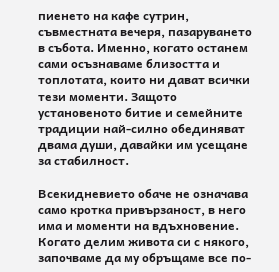пиенето на кафе сутрин, съвместната вечеря, пазаруването в събота. Именно, когато останем сами осъзнаваме близостта и топлотата, които ни дават всички тези моменти. Защото установеното битие и семейните традиции най-силно обединяват двама души, давайки им усещане за стабилност.

Всекидневието обаче не означава само кротка привързаност, в него има и моменти на вдъхновение. Когато делим живота си с някого, започваме да му обръщаме все по-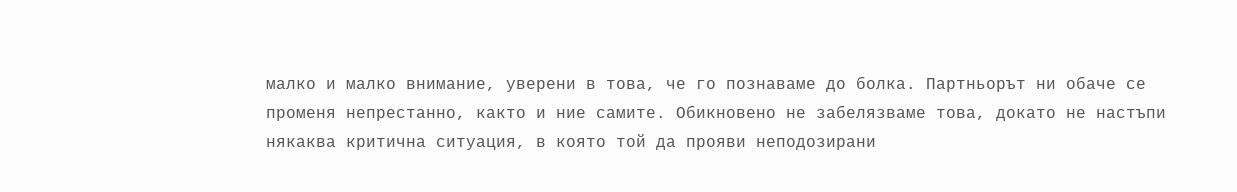малко и малко внимание, уверени в това, че го познаваме до болка. Партньорът ни обаче се променя непрестанно, както и ние самите. Обикновено не забелязваме това, докато не настъпи някаква критична ситуация, в която той да прояви неподозирани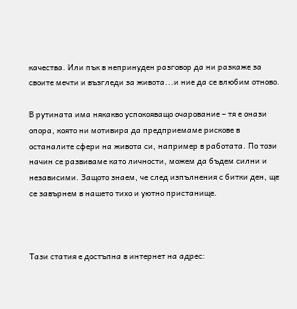качества. Или пък в непринуден разговор да ни разкаже за своите мечти и възгледи за живота...и ние да се влюбим отново.

В рутината има някакво успокояващо очарование – тя е онази опора, която ни мотивира да предприемаме рискове в останалите сфери на живота си, например в работата. По този начин се развиваме като личности, можем да бъдем силни и независими. Защото знаем, че след изпълнения с битки ден, ще се завърнем в нашето тихо и уютно пристанище.



Tази статия е достъпна в интернет на адрес: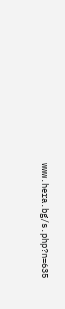www.hera.bg/s.php?n=635